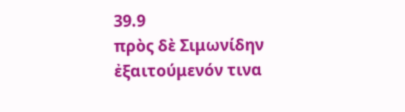39.9
πρὸς δὲ Σιμωνίδην ἐξαιτούμενόν τινα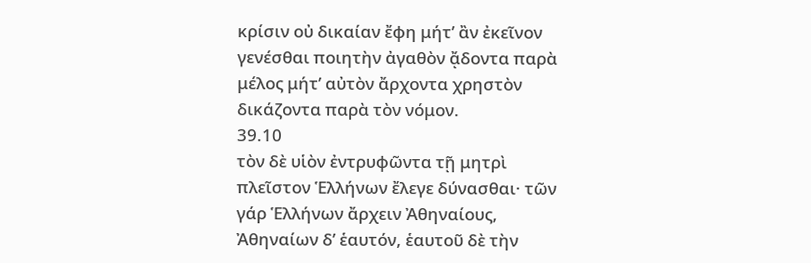κρίσιν οὐ δικαίαν ἔφη μήτʼ ἂν ἐκεῖνον γενέσθαι ποιητὴν ἀγαθὸν ᾄδοντα παρὰ μέλος μήτʼ αὐτὸν ἄρχοντα χρηστὸν δικάζοντα παρὰ τὸν νόμον.
39.10
τὸν δὲ υἱὸν ἐντρυφῶντα τῇ μητρὶ πλεῖστον Ἑλλήνων ἔλεγε δύνασθαι· τῶν γάρ Ἑλλήνων ἄρχειν Ἀθηναίους, Ἀθηναίων δʼ ἑαυτόν, ἑαυτοῦ δὲ τὴν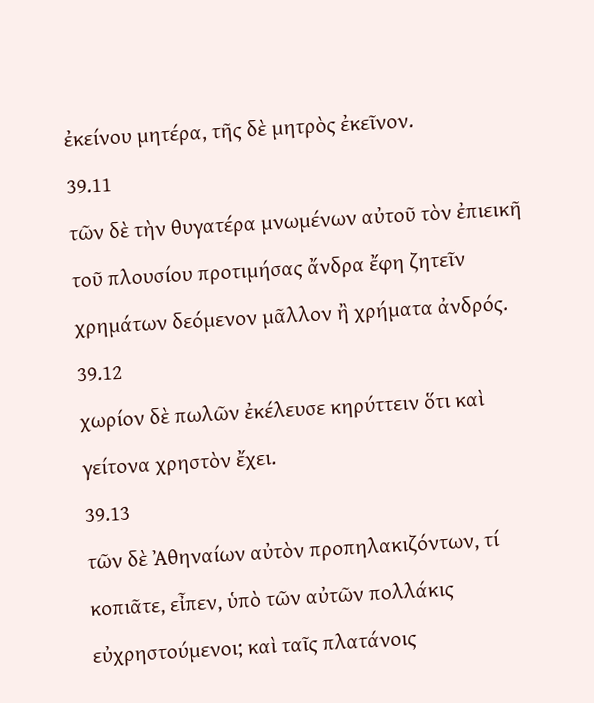ἐκείνου μητέρα, τῆς δὲ μητρὸς ἐκεῖνον.
39.11
τῶν δὲ τὴν θυγατέρα μνωμένων αὐτοῦ τὸν ἐπιεικῆ τοῦ πλουσίου προτιμήσας ἄνδρα ἔφη ζητεῖν χρημάτων δεόμενον μᾶλλον ἢ χρήματα ἀνδρός.
39.12
χωρίον δὲ πωλῶν ἐκέλευσε κηρύττειν ὅτι καὶ γείτονα χρηστὸν ἔχει.
39.13
τῶν δὲ Ἀθηναίων αὐτὸν προπηλακιζόντων, τί κοπιᾶτε, εἶπεν, ὑπὸ τῶν αὐτῶν πολλάκις εὐχρηστούμενοι; καὶ ταῖς πλατάνοις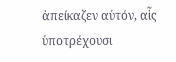ἀπείκαζεν αὑτόν, αἷς ὑποτρέχουσι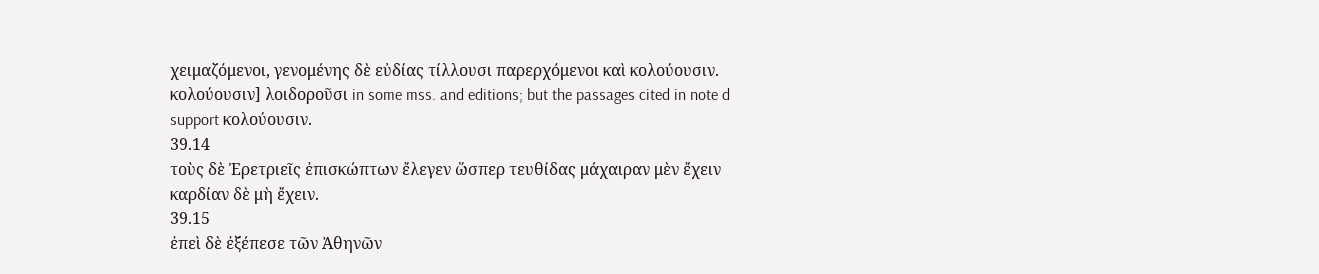χειμαζόμενοι, γενομένης δὲ εὐδίας τίλλουσι παρερχόμενοι καὶ κολούουσιν. κολούουσιν] λοιδοροῦσι in some mss. and editions; but the passages cited in note d support κολούουσιν.
39.14
τοὺς δὲ Ἐρετριεῖς ἐπισκώπτων ἔλεγεν ὥσπερ τευθίδας μάχαιραν μὲν ἔχειν καρδίαν δὲ μὴ ἔχειν.
39.15
ἐπεὶ δὲ ἐξέπεσε τῶν Ἀθηνῶν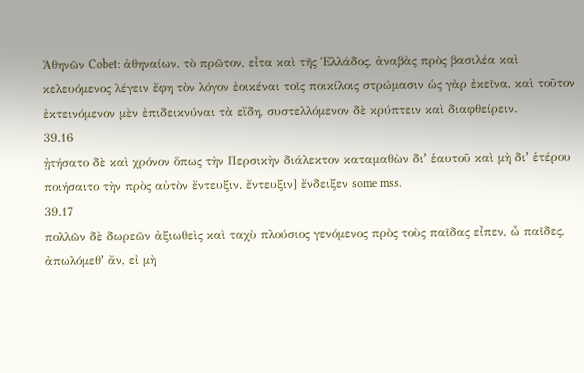Ἀθηνῶν Cobet: ἀθηναίων. τὸ πρῶτον, εἶτα καὶ τῆς Ἑλλάδος, ἀναβὰς πρὸς βασιλέα καὶ κελευόμενος λέγειν ἔφη τὸν λόγον ἐοικέναι τοῖς ποικίλοις στρώμασιν ὡς γὰρ ἐκεῖνα, καὶ τοῦτον ἐκτεινόμενον μὲν ἐπιδεικνύναι τὰ εἴδη, συστελλόμενον δὲ κρύπτειν καὶ διαφθείρειν.
39.16
ᾐτήσατο δὲ καὶ χρόνον ὅπως τὴν Περσικὴν διάλεκτον καταμαθὼν διʼ ἑαυτοῦ καὶ μὴ διʼ ἑτέρου ποιήσαιτο τὴν πρὸς αὐτὸν ἔντευξιν. ἔντευξιν] ἔνδειξεν some mss.
39.17
πολλῶν δὲ δωρεῶν ἀξιωθεὶς καὶ ταχὺ πλούσιος γενόμενος πρὸς τοὺς παῖδας εἶπεν, ὦ παῖδες, ἀπωλόμεθʼ ἄν, εἰ μὴ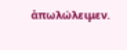ἀπωλώλειμεν.